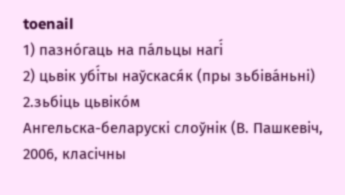toenail
1) пазно́гаць на па́льцы нагі́
2) цьвік убі́ты наўскася́к (пры зьбіва́ньні)
2.зьбіць цьвіко́м
Ангельска-беларускі слоўнік (В. Пашкевіч, 2006, класічны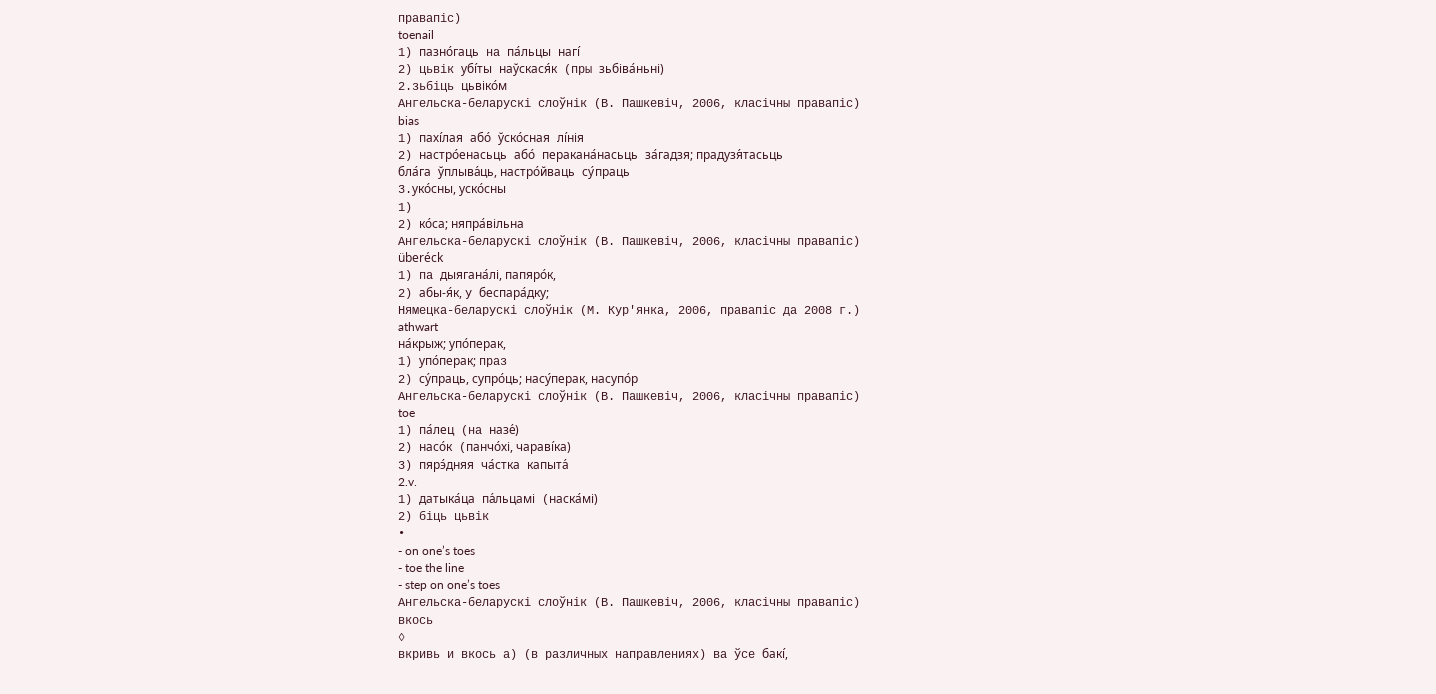правапіс)
toenail
1) пазно́гаць на па́льцы нагі́
2) цьвік убі́ты наўскася́к (пры зьбіва́ньні)
2.зьбіць цьвіко́м
Ангельска-беларускі слоўнік (В. Пашкевіч, 2006, класічны правапіс)
bias
1) пахі́лая або́ ўско́сная лі́нія
2) настро́енасьць або́ перакана́насьць за́гадзя; прадузя́тасьць
бла́га ўплыва́ць, настро́йваць су́праць
3.уко́сны, уско́сны
1)
2) ко́са; няпра́вільна
Ангельска-беларускі слоўнік (В. Пашкевіч, 2006, класічны правапіс)
überéck
1) па дыягана́лі, папяро́к,
2) абы-я́к, у беспара́дку;
Нямецка-беларускі слоўнік (М. Кур'янка, 2006, правапіс да 2008 г.)
athwart
на́крыж; упо́перак,
1) упо́перак; праз
2) су́праць, супро́ць; насу́перак, насупо́р
Ангельска-беларускі слоўнік (В. Пашкевіч, 2006, класічны правапіс)
toe
1) па́лец (на назе́)
2) насо́к (панчо́хі, чараві́ка)
3) пярэ́дняя ча́стка капыта́
2.v.
1) датыка́ца па́льцамі (наска́мі)
2) біць цьвік
•
- on one’s toes
- toe the line
- step on one’s toes
Ангельска-беларускі слоўнік (В. Пашкевіч, 2006, класічны правапіс)
вкось
◊
вкривь и вкось а) (в различных направлениях) ва ўсе бакі́,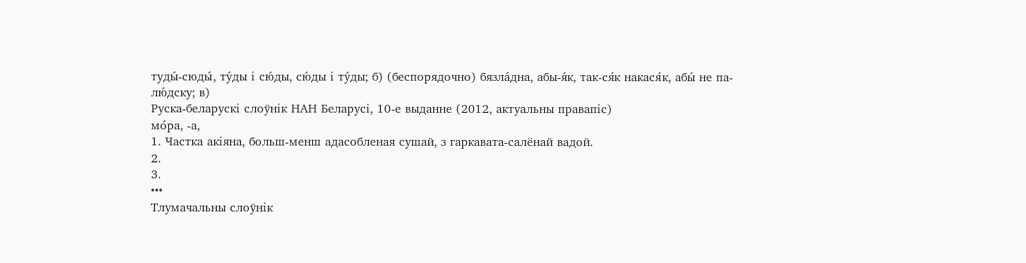туды́-сюды́, ту́ды і сю́ды, сю́ды і ту́ды; б) (беспорядочно) бязла́дна, абы-я́к, так-ся́к накася́к, абы́ не па-лю́дску; в)
Руска-беларускі слоўнік НАН Беларусі, 10-е выданне (2012, актуальны правапіс)
мо́ра, ‑а,
1. Частка акіяна, больш-менш адасобленая сушай, з гаркавата-салёнай вадой.
2.
3.
•••
Тлумачальны слоўнік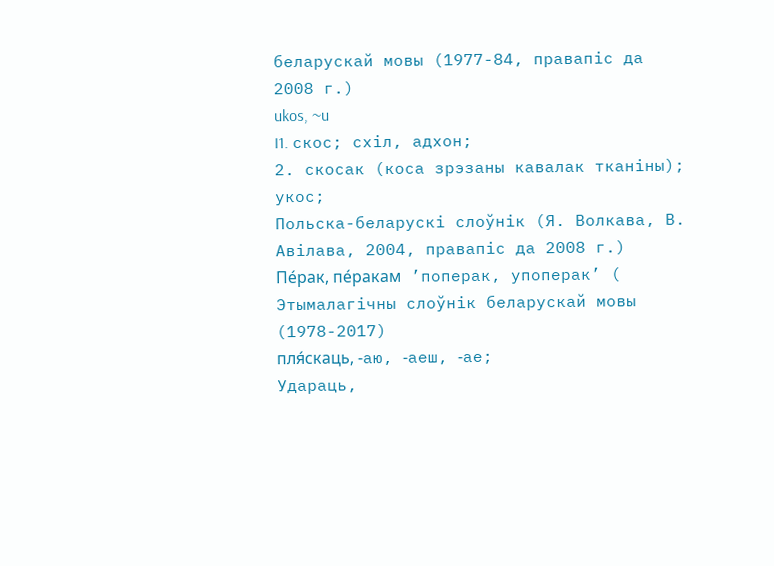беларускай мовы (1977-84, правапіс да 2008 г.)
ukos, ~u
I1. скос; схіл, адхон;
2. скосак (коса зрэзаны кавалак тканіны);
укос;
Польска-беларускі слоўнік (Я. Волкава, В. Авілава, 2004, правапіс да 2008 г.)
Пе́рак, пе́ракам ’поперак, упоперак’ (
Этымалагічны слоўнік беларускай мовы (1978-2017)
пля́скаць, ‑аю, ‑аеш, ‑ае;
Удараць,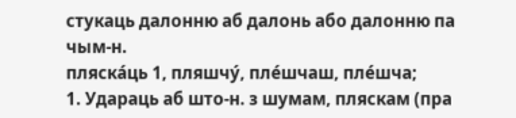стукаць далонню аб далонь або далонню па чым‑н.
пляска́ць 1, пляшчу́, пле́шчаш, пле́шча;
1. Удараць аб што‑н. з шумам, пляскам (пра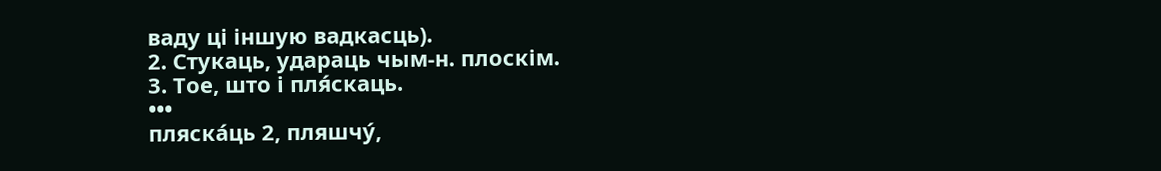ваду ці іншую вадкасць).
2. Стукаць, удараць чым‑н. плоскім.
3. Тое, што і пля́скаць.
•••
пляска́ць 2, пляшчу́,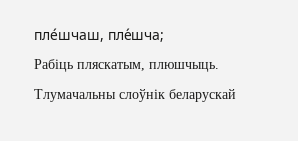пле́шчаш, пле́шча;
Рабіць пляскатым, плюшчыць.
Тлумачальны слоўнік беларускай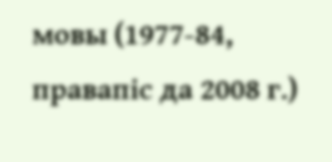мовы (1977-84, правапіс да 2008 г.)